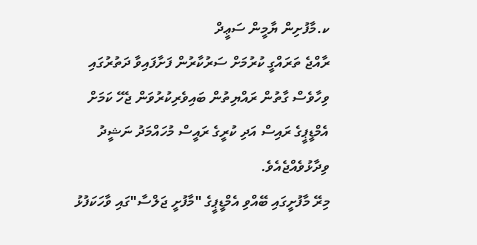ކ.މާފުށިން ޔާމީން ސަޢީދް
ރާއްޖެ ތަރައްގީ ކުރުމަށް ސަރުކާރުން ފަށާފައިވާ ދަތުރުގައި ވިހާވެސް ގާތުން ރައްޔިތުން ބައިވެރިކުރުވަން ޖެހޭ ކަމަށް އެމްޑީޕީގެ ރައިސް އަދި ކުރީގެ ރައީސް މުހައްމަދު ނަޝީދު ވިދާޅުވެއްޖެއެވެ.
މިރޭ މާފުށީގައި ބޭއްވި އެމްޑީޕީގެ "މާފުށީ ޖަލްސާ"ގައި ވާހަކަފުޅު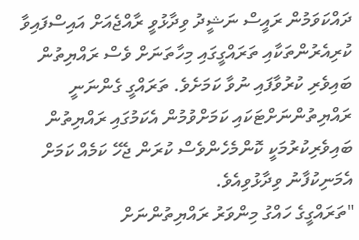ދައްކަވަމުން ރައީސް ނަޝީދު ވިދާޅުވީ ރާއްޖެއަށް އައިސްފައިވާ ކުރިއެރުންތަކާއި ތަރައްގީގައި މިހާތަނަށް ވެސް ރައްޔިތުން ބައިވެރި ކުރުވާފައި ނުވާ ކަމަށެވެ. ތަރައްގީ ގެންނަނީ ރައްޔިތުންނަށްޓަކައި ކަމަށްވުމުން އެކަމުގައި ރައްޔިތުން ބައިވެރިކުރުމަކީ ކޮންމެހެންވެސް ކުރަން ޖެހޭ ކަމެއް ކަމަށް އެމަނިކުފާނު ވިދާޅުވިއެވެ.
"ތަރައްގީގެ ހައްގު މިންވަރު ރައްޔިތުންނަށް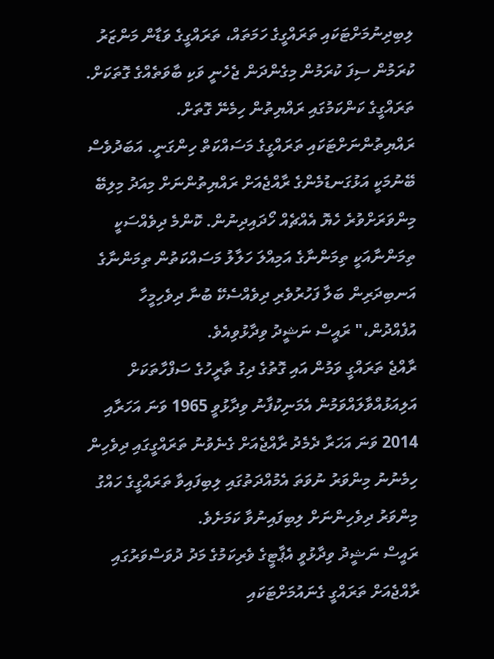ލިބިދިނުމަށްޓަކައި ތަރައްގީގެ ހަމަތައް، ތަރައްގީގެ ވަޑާން މަންޒަރު ކުރަމުން ސިފަ ކުރަމުން މިގެންދަން ޖެހެނީ ވަކި ބާވަތެއްގެ ގޮތަކަށް. ތަރައްގީގެ ކަންކަމުގައި ރައްޔިތުން ހިމެނޭ ގޮތަށް. ރައްޔިތުންނަށްޓަކައި ތަރައްގީގެ މަސައްކަތް ހިންގަނީ. އަބަދުވެސް ބޭނުމަކީ އަޅުގަނޑުމެންގެ ރާއްޖެއަށް ރައްޔިތުންނަށް މިއަދު މިލިބޭ މިންވަރަށްވުރެ ހެޔޮ އެއްޗެއް ހޯދައިދިނުން. ކޮންމެ ދިވެއްސަކީ ތިމަންނާއަކީ ތިމަންނާގެ އަމިއްލަ ހަލާލު މަސައްކަތުން ތިމަންނާގެ އަނބިދަރިން ބަލާ ފަހުރުވެރި ދިވެއްސެކޭ ބުނާ ދިވެހިމީހާ އުފެއްދުން،" ރައީސް ނަޝީދު ވިދާޅުވިއެވެ.
ރާއްޖެ ތަރައްގީ ވަމުން އައި ގޮތުގެ ދިގު ތާރީހުގެ ސަފްހާތަކަށް އަލިއަޅުއްވާލައްވަމުން އެމަނިކުފާނު ވިދާޅުވީ 1965 ވަނަ އަހަރާއި 2014 ވަނަ އަހަރާ ދެމެދު ރާއްޖެއަށް ގެނެވުނު ތަރައްގީގައި ދިވެހިން ހިމެނުނު މިންވަރު ނުވަތަ އެމުއްދަތުގައި ލިބިފައިވާ ތަރައްގީގެ ހައްގު މިންވަރު ދިވެހިންނަށް ލިބިފައިނުވާ ކަމަށެވެ.
ރައީސް ނަޝީދު ވިދާޅުވީ އެޕާޓީގެ ވެރިކަމުގެ މަދު ދުވަސްވަރުގައި ރާއްޖެއަށް ތަރައްގީ ގެނައުމަށްޓަކައި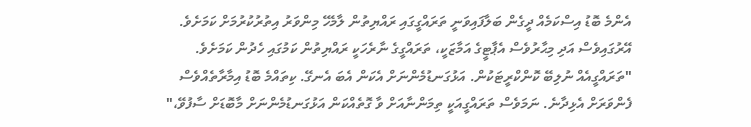އެންމެ ބޮޑު އިސްކަމެއް ދީގެން ބަލާފައިވަނީ ތަރައްގީގައި ރައްޔިތުން ލާމެހޭ މިންވަރު އިތުރުކުރުމަށް ކަމަށެވެ. އޭރުގައިވެސް އަދި މިޙާރުވެސް އެޕާޓީގެ އަމާޒަކީ، ތަރައްގީގެ ނާރެހަކީ ރައްޔިތުން ކަމުގައި ހެދުން ކަމަށެވެ.
"ތަރައްގީއެއް ނުލިބޭ ކޮންކްރީޓަކުން. އަޅުގަނޑުމެންނަށް އެކަން އެބަ އެނގޭ. ކިތައްމެ ބޮޑު އިމާރާތެއްވެސް ފެންވަރަށް އެޅިދާނެ. ނަމަވެސް ތަރައްގީއަކީ ތިމަންނާއަށް ވާ ގޮތެއްކަން އަޅުގަނޑުމެންނަށް މާބޮޑަށް ސާފުވޭ،"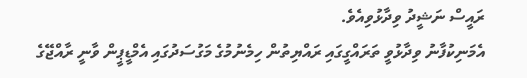ރައީސް ނަޝީދު ވިދާޅުވިއެވެ.
އެމަނިކުފާނު ވިދާޅުވީ ތަރައްގީގައި ރައްޔިތުން ހިމެނުމުގެ މަގުސަދުގައި އެމްޑީޕީން ވާނީ ރާއްޖޭގެ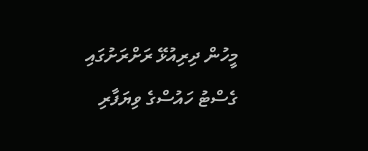މީހުން ދިރިއުޅޭ ރަށްރަށުގައި ގެސްޓު ހައުސްގެ ވިޔަފާރި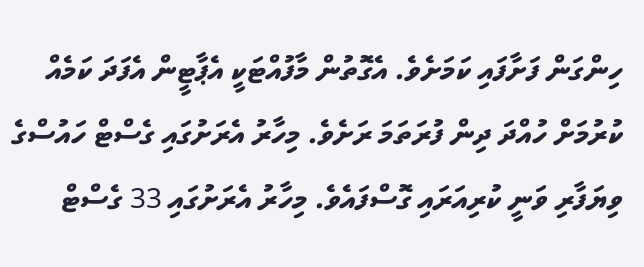ހިންގަން ފަށާފައި ކަމަށެވެ. އެގޮތުން މާފުއްޓަކީ އެޕާޓީން އެފަދަ ކަމެއް ކުރުމަށް ހުއްދަ ދިން ފުރަތަމަ ރަށެވެ. މިހާރު އެރަށުގައި ގެސްޓް ހައުސްގެ ވިޔަފާރި ވަނީ ކުރިއަރައި ގޮސްފައެވެ. މިހާރު އެރަށުގައި 33 ގެސްޓް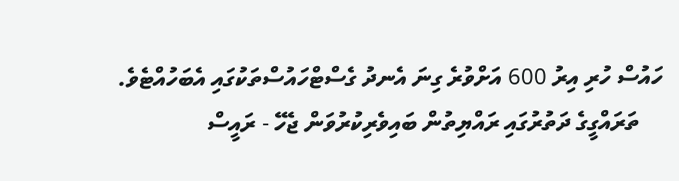ހައުސް ހުރި އިރު 600 އަށްވުރެ ގިނަ އެނދު ގެސްޓްހައުސްތަކުގައި އެބަހުއްޓެވެ.
    ތަރައްގީގެ ދަތުރުގައި ރައްޔިތުން ބައިވެރިކުރުވަން ޖެހޭ - ރައީސް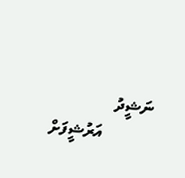ނަޝީދު
            އަރުޝީފަށް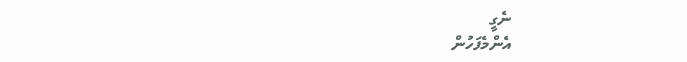ނެގީ
އެންމެފަހުން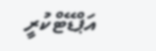އަޕްޑޭޓްކުރީ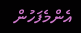އެންމެފަހުން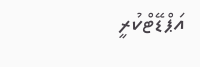އަޕްޑޭޓްކުރީ